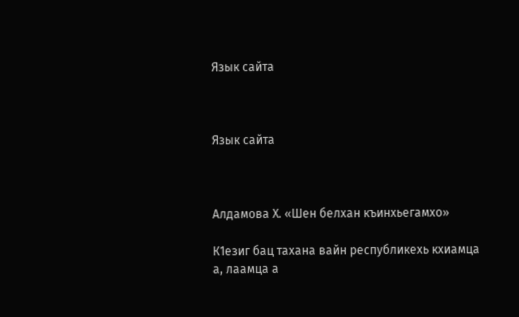Язык сайта



Язык сайта



Алдамова Х. «Шен белхан къинхьегамхо»

К1езиг бац тахана вайн республикехь кхиамца а, лаамца а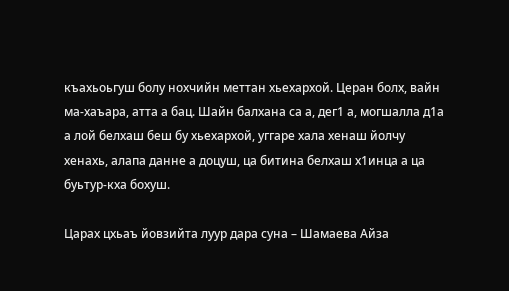къахьоьгуш болу нохчийн меттан хьехархой. Церан болх, вайн ма-хаъара, атта а бац. Шайн балхана са а, дег1 а, могшалла д1а а лой белхаш беш бу хьехархой, уггаре хала хенаш йолчу хенахь, алапа данне а доцуш, ца битина белхаш х1инца а ца буьтур-кха бохуш.

Царах цхьаъ йовзийта луур дара суна – Шамаева Айза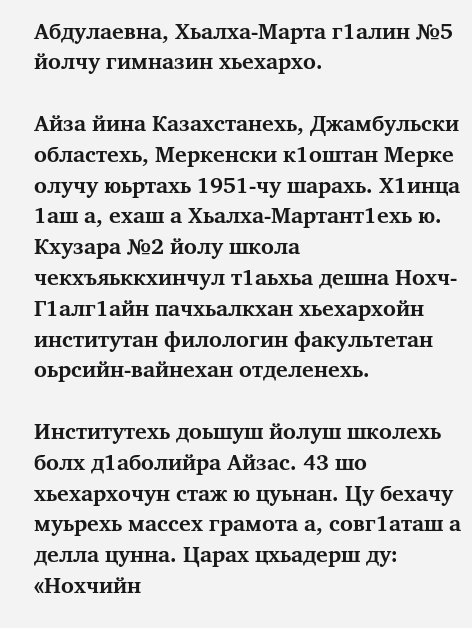Абдулаевна, Хьалха-Марта г1алин №5 йолчу гимназин хьехархо.

Айза йина Казахстанехь, Джамбульски областехь, Меркенски к1оштан Мерке олучу юьртахь 1951-чу шарахь. Х1инца 1аш а, ехаш а Хьалха-Мартант1ехь ю. Кхузара №2 йолу школа чекхъяьккхинчул т1аьхьа дешна Нохч-Г1алг1айн пачхьалкхан хьехархойн институтан филологин факультетан оьрсийн-вайнехан отделенехь.

Институтехь доьшуш йолуш школехь болх д1аболийра Айзас. 43 шо хьехархочун стаж ю цуьнан. Цу бехачу муьрехь массех грамота а, совг1аташ а делла цунна. Царах цхьадерш ду: «Нохчийн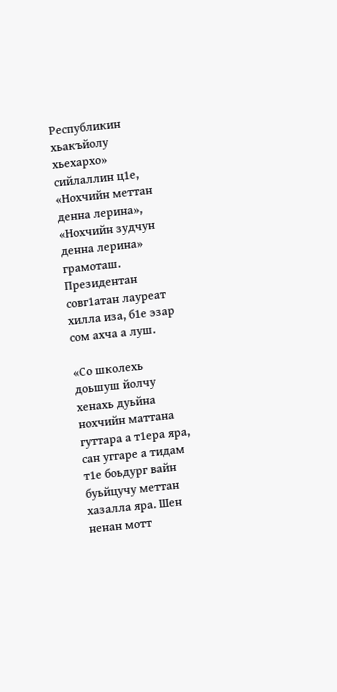Республикин хьакъйолу хьехархо» сийлаллин ц1е, «Нохчийн меттан денна лерина», «Нохчийн зудчун денна лерина» грамоташ. Президентан совг1атан лауреат хилла иза, б1е эзар сом ахча а луш.

«Со школехь доьшуш йолчу хенахь дуьйна нохчийн маттана гуттара а т1ера яра, сан уггаре а тидам т1е боьдург вайн буьйцучу меттан хазалла яра. Шен ненан мотт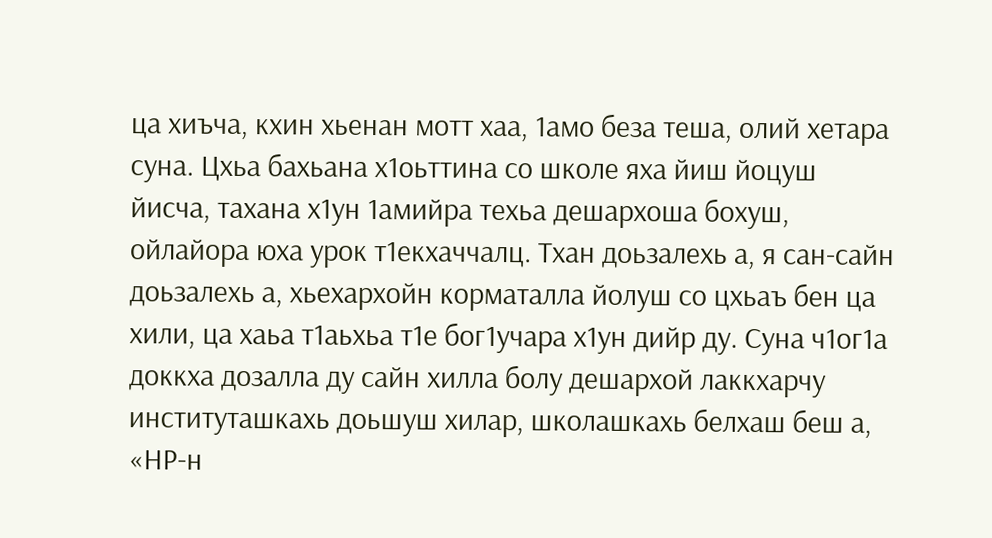ца хиъча, кхин хьенан мотт хаа, 1амо беза теша, олий хетара суна. Цхьа бахьана х1оьттина со школе яха йиш йоцуш йисча, тахана х1ун 1амийра техьа дешархоша бохуш, ойлайора юха урок т1екхаччалц. Тхан доьзалехь а, я сан-сайн доьзалехь а, хьехархойн корматалла йолуш со цхьаъ бен ца хили, ца хаьа т1аьхьа т1е бог1учара х1ун дийр ду. Суна ч1ог1а доккха дозалла ду сайн хилла болу дешархой лаккхарчу институташкахь доьшуш хилар, школашкахь белхаш беш а, «НР-н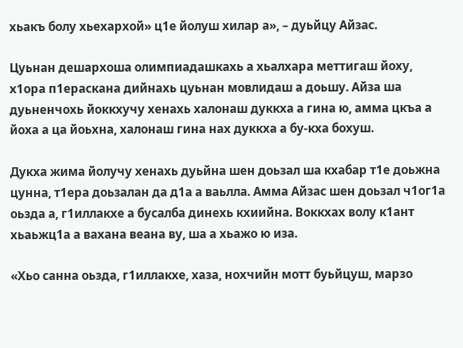хьакъ болу хьехархой» ц1е йолуш хилар а», – дуьйцу Айзас.

Цуьнан дешархоша олимпиадашкахь а хьалхара меттигаш йоху, х1ора п1ераскана дийнахь цуьнан мовлидаш а доьшу. Айза ша дуьненчохь йоккхучу хенахь халонаш дуккха а гина ю, амма цкъа а йоха а ца йоьхна, халонаш гина нах дуккха а бу-кха бохуш.

Дукха жима йолучу хенахь дуьйна шен доьзал ша кхабар т1е доьжна цунна, т1ера доьзалан да д1а а ваьлла. Амма Айзас шен доьзал ч1ог1а оьзда а, г1иллакхе а бусалба динехь кхиийна. Воккхах волу к1ант хьаьжц1а а вахана веана ву, ша а хьажо ю иза.

«Хьо санна оьзда, г1иллакхе, хаза, нохчийн мотт буьйцуш, марзо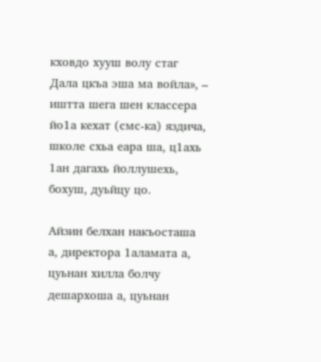кховдо хууш волу стаг Дала цкъа эша ма войла», – иштта шега шен классера йо1а кехат (смс-ка) яздича, школе схьа еара ша, ц1ахь 1ан дагахь йоллушехь, бохуш, дуьйцу цо.

Айзин белхан накъосташа а, директора 1аламата а, цуьнан хилла болчу дешархоша а, цуьнан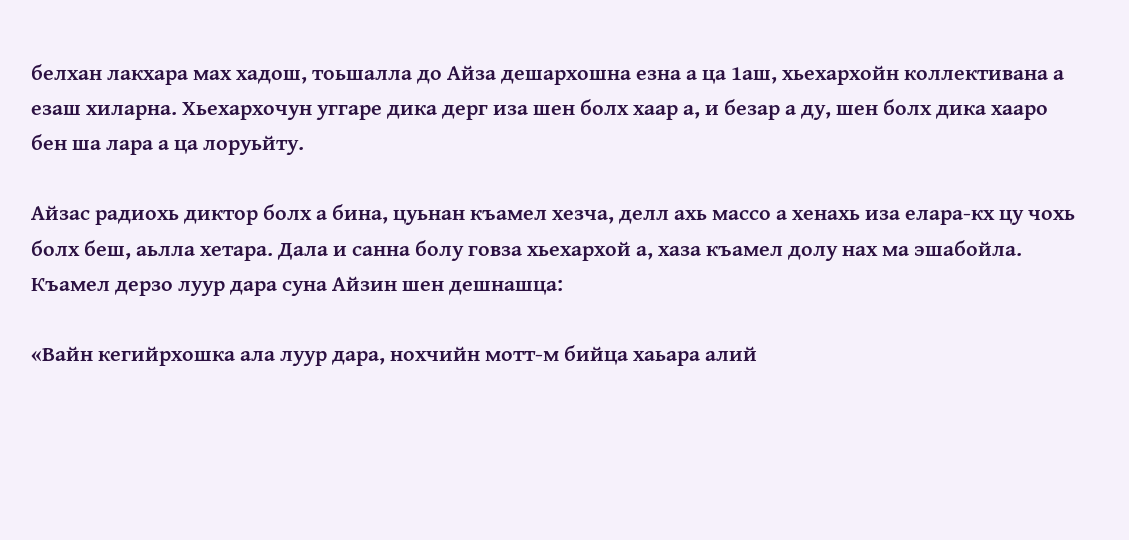белхан лакхара мах хадош, тоьшалла до Айза дешархошна езна а ца 1аш, хьехархойн коллективана а езаш хиларна. Хьехархочун уггаре дика дерг иза шен болх хаар а, и безар а ду, шен болх дика хааро бен ша лара а ца лоруьйту.

Айзас радиохь диктор болх а бина, цуьнан къамел хезча, делл ахь массо а хенахь иза елара-кх цу чохь болх беш, аьлла хетара. Дала и санна болу говза хьехархой а, хаза къамел долу нах ма эшабойла. Къамел дерзо луур дара суна Айзин шен дешнашца:

«Вайн кегийрхошка ала луур дара, нохчийн мотт-м бийца хаьара алий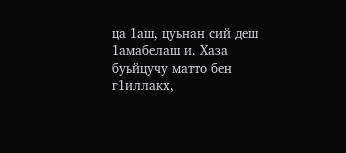ца 1аш, цуьнан сий деш 1амабелаш и. Хаза буьйцучу матто бен г1иллакх,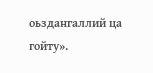оьздангаллий ца гойту».